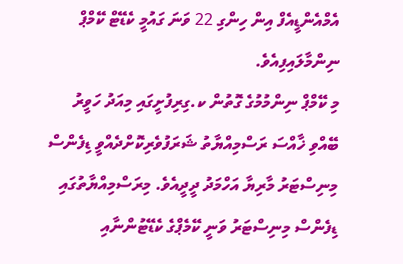އެމްއެންޑީއެފް އިން ހިންގި 22 ވަނަ ގައުމީ ކެޑޭޓް ކޭމްޕް ނިންމާލައިފިއެވެ.
މި ކޭމްޕް ނިންމުމުގެ ގޮތުން ކ.ގިރިފުށީގައި މިއަދު ހަވީރު ބޭއްވި ޚާއްސަ ރަސްމިއްޔާތު ޝަރަފުވެރިކޮށްދެއްވީ ޑިފެންސް މިނިސްޓަރު މާރިޔާ އަހްމަދު ދީދީއެވެ. މިރަސްމިއްޔާތުގައި ޑިފެންސް މިނިސްޓަރު ވަނީ ކޭމެޕްގެ ކެޑޭޓުންނާއި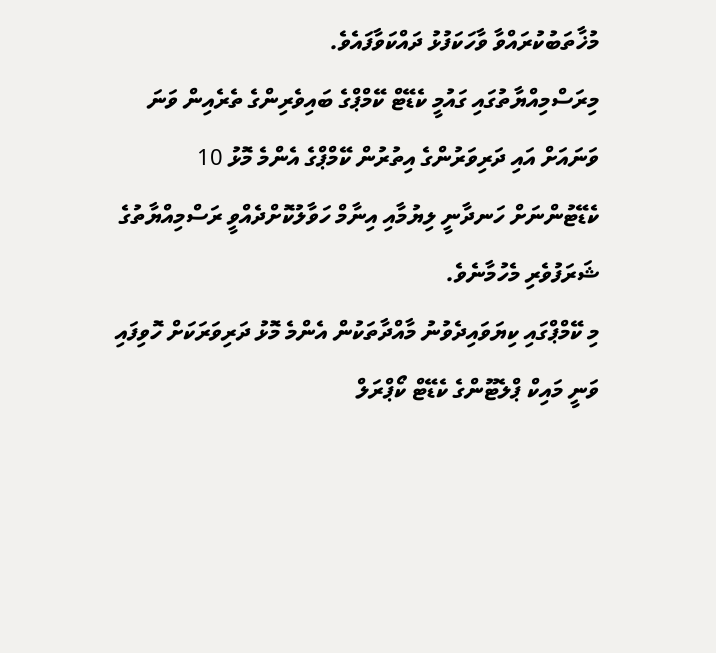މުޚާތަބުކުރައްވާ ވާހަކަފުޅު ދައްކަވާފައެވެ.
މިރަސްމިއްޔާތުގައި ގައުމީ ކެޑޭޓް ކޭމްޕްގެ ބައިވެރިންގެ ތެރެއިން ވަނަ ވަނައަށް އައި ދަރިވަރުންގެ އިތުރުން ކޭމްޕްގެ އެންމެ މޮޅު 10 ކެޑޭޓުންނަށް ހަނދާނީ ލިޔުމާއި އިނާމް ހަވާލުކޮށްދެއްވީ ރަސްމިއްޔާތުގެ ޝަރަފުވެރި މެހުމާނެވެ.
މި ކޭމްޕްގައި ކިޔަވައިދެވުނު މާއްދާތަކުން އެންމެ މޮޅު ދަރިވަރަކަށް ހޮވިފައި ވަނީ މައިކް ޕްލެޓޫންގެ ކެޑޭޓް ކޯޕްރަލް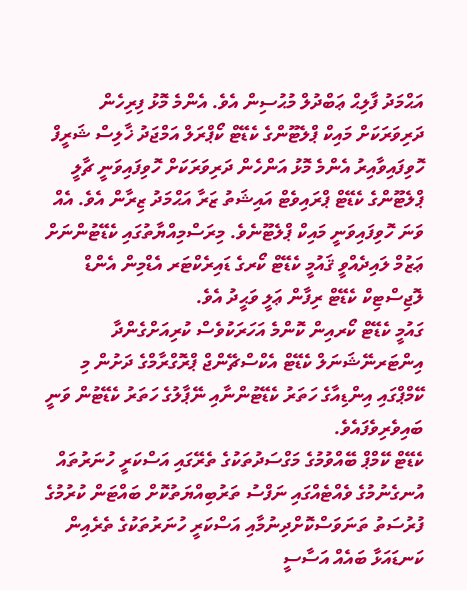އަޙްމަދު ފާލިޙް ޢަބްދުލް މުޙުސިން އެވެ. އެންމެ މޮޅު ފިރިހެން ދަރިވަރަކަށް މައިކް ޕްލެޓޫންގެ ކެޑޭޓް ކޯޕްރަލް އަމްޖަދު ޚާލިސް ޝަރީފް ހޮވިފައިވާއިރު އެންމެ މޮޅު އަންހެން ދަރިވަރަކަށް ހޮވިފައިވަނީ ޗާލީ ޕްލެޓޫންގެ ކެޑޭޓް ޕްރައިވެޓް އައިޝަތު ޒަރާ އަޙްމަދު ޒިރާން އެވެ. އެއް ވަނަ ހޮވިފައިވަނީ މައިކް ޕްލެޓޫނެވެ. މިރަސްމިއްޔާތުގައި ކެޑޭޓުންނަށް ޢަޒުމް ލައިދެއްވީ ޤައުމީ ކެޑޭޓް ކޯރގެ ޑައިރެކްޓަރ އެޑްމިން އެންޑް ލޮޖިސްޓިކް ކެޑޭޓް ރިފާން ޢަލީ ވަޙީދު އެވެ.
ގައުމީ ކެޑޭޓް ކޯރއިން ކޮންމެ އަހަރަކުވެސް ކުރިއަށްގެންދާ އިންޓަރނޭޝަނަލް ކެޑޭޓް އެކްސްޗޭންޖް ޕްރޮގްރާމްގެ ދަށުން މި ކޭމްޕްގައި އިންޑިއާގެ ހަތަރު ކެޑޭޓުންނާއި ނޭޕާލުގެ ހަތަރު ކެޑޭޓުން ވަނީ ބައިވެރިވެފައެވެ.
ކެޑޭޓް ކޭމްޕް ބޭއްވުމުގެ މަގްސަދުތަކުގެ ތެރޭގައި އަސްކަރީ ހުނަރުތައް އުނގެނުމުގެ ވެއްޓެއްގައި ނަފްސު ތަރުބިއްޔަތުކޮށް ބައްޓަން ކުރުމުގެ ފުރުސަތު ތަނަވަސްކޮށްދިނުމާއި އަސްކަރީ ހުނަރުތަކުގެ ތެރެއިން ކަނޑައަޅާ ބައެއް އަސާސީ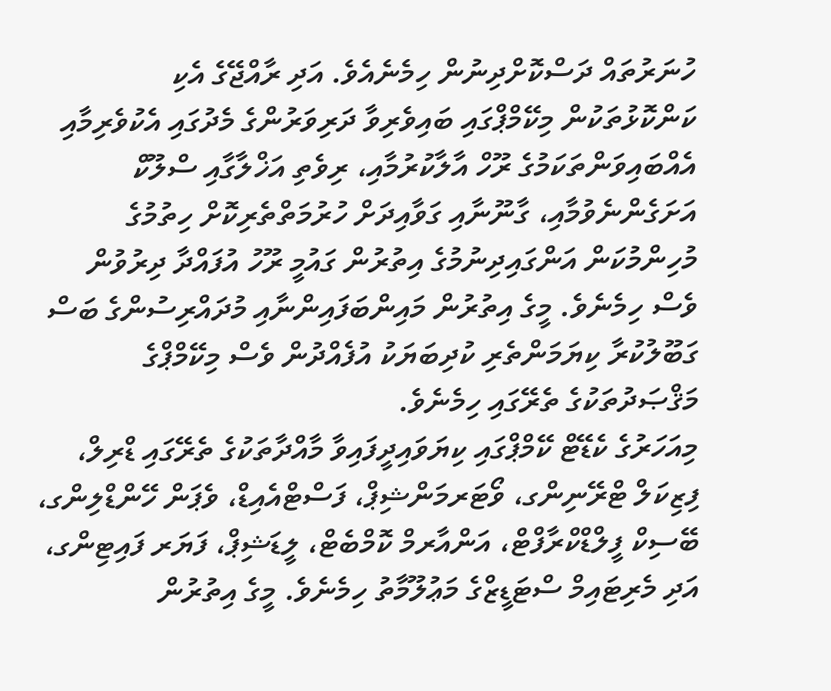ހުނަރުތައް ދަސްކޮށްދިނުން ހިމެނެއެވެ. އަދި ރާއްޖޭގެ އެކި ކަންކޮޅުތަކުން މިކޭމްޕްގައި ބައިވެރިވާ ދަރިވަރުންގެ މެދުގައި އެކުވެރިމާއި އެއްބައިވަންތަކަމުގެ ރޫހް އާލާކުރުމާއި، ރިވެތި އަޚްލާގާއި ސްލޫކް އަށަގެންނެވުމާއި، ގާނޫނާއި ގަވާއިދަށް ހުރުމަތްތެރިކޮށް ހިތުމުގެ މުހިންމުކަން އަންގައިދިނުމުގެ އިތުރުން ގައުމީ ރޫހު އުފައްދާ ދިރުވުން ވެސް ހިމެނެވެ. މީގެ އިތުރުން މައިންބަފައިންނާއި މުދައްރިސުންގެ ބަސް ގަބޫލުކުރާ ކިޔަމަންތެރި ކުދިބަޔަކު އުފެއްދުން ވެސް މިކޭމްޕްގެ މަޤްޞަދުތަކުގެ ތެރޭގައި ހިމެނެވެ.
މިއަހަރުގެ ކެޑޭޓް ކޭމްޕްގައި ކިޔަވައިދީފައިވާ މާއްދާތަކުގެ ތެރޭގައި ޑްރިލް، ފިޒިކަލް ޓްރޭނިންގ، ވޯޓަރމަންޝިޕް، ފަސްޓްއެއިޑް، ވެޕަން ހޭންޑްލިންގ، ބޭސިކް ފީލްޑްކްރާފްޓް، އަންއާރމް ކޮމްބެޓް، ލީޑަޝިޕް، ފަޔަރ ފައިޓިންގ، އަދި މެރިޓައިމް ސްޓަޑީޒްގެ މަޢުލޫމާތު ހިމެނެވެ. މީގެ އިތުރުން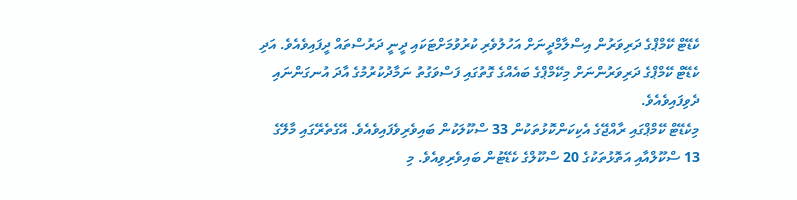ކެޑޭޓް ކޭމްޕްގެ ދަރިވަރުން އިސްލާމްދީނަށް އަހުލުވެރި ކުރުވުމަށްޓަކައި ދީނީ ދަރުސްތައް ދީފައިވެއެވެ. އަދި ކެޑޭޓް ކޭމްޕްގެ ދަރިވަރުންނަށް މިކޭމްޕްގެ ބައެއްގެ ގޮތުގައި ފަސްވަގުތު ނަމާދުކުރުމުގެ އާދަ އުނގަންނައި ދެވިފައިވެއެވެ.
މިކެޑޭޓް ކޭމްޕްގައި ރާއްޖޭގެ އެކިކަންކޮޅުތަކުން 33 ސްކޫލަކުން ބައިވެރިވެފައިވެއެވެ. އޭގެތެރޭގައި މާލޭގެ 13 ސްކޫލްއާއި އަތޮޅުތަކުގެ 20 ސްކޫލްގެ ކެޑޭޓުން ބައިވެރިވިއެވެ. މި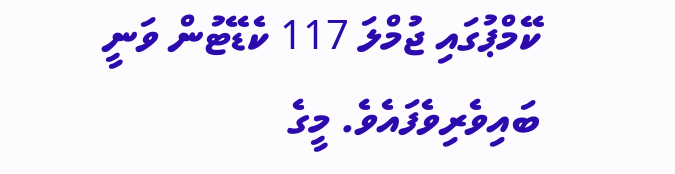ކޭމްޕުގައި ޖުމްލަ 117 ކެޑޭޓުން ވަނީ ބައިވެރިވެފައެވެ. މީގެ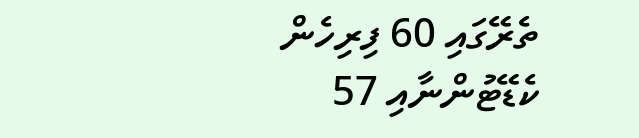ތެރޭގައި 60 ފިރިހެން ކެޑޭޓުންނާއި 57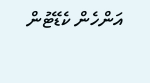އަންހެން ކެޑޭޓުން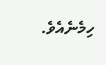ހިމެނެއެވެ.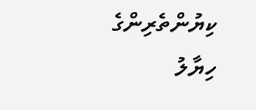ކިޔުންތެރިންގެ ހިޔާލު